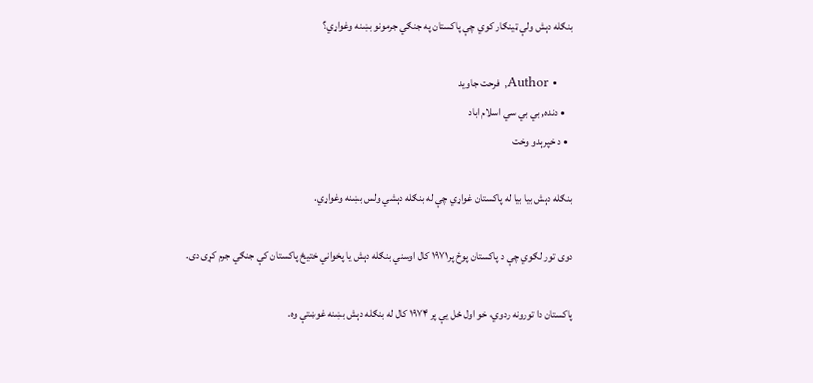بنګله دېش ولې ټینګار کوي چې پاکستان په جنګي جرمونو بښنه وغواړي؟

    • Author, فرحت جاوید
    • دنده, بي بي سي اسلام اباد
  • د خپرېدو وخت

بنګله دېش بیا بیا له پاکستان غواړي چې له بنګله دېشي ولس بښنه وغواړي.

دوی تور لګوي چې د پاکستان پوځ پر۱۹۷۱ کال اوسني بنګله دېش یا پخواني ختیځ پاکستان کې جنګي جرم کړی دی.

پاکستان دا تورونه ردوي، خو اول ځل یې پر ۱۹۷۴ کال له بنګله دېش بښنه غوښتې وه.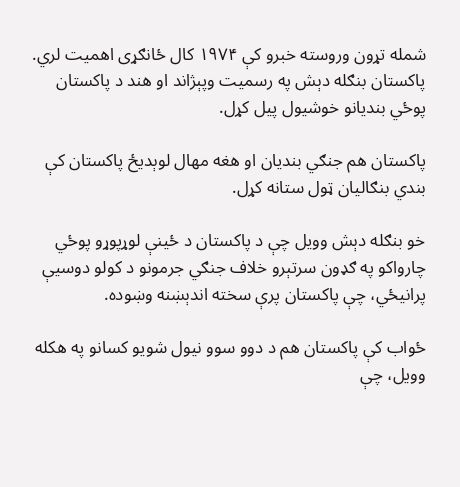شمله تړون وروسته خبرو کې ۱۹۷۴ کال ځانګړی اهمیت لري. پاکستان بنګله دېش په رسمیت وپېژاند او هند د پاکستان پوځي بندیانو خوشيول پیل کړل.

پاکستان هم جنګي بندیان او هغه مهال لوېدیځ پاکستان کې بندي بنګالیان ټول ستانه کړل.

خو بنګله دېش وویل چې د پاکستان د ځینې لوړپوړو پوځي چارواکو په ګډون سرتېرو خلاف جنګي جرمونو د کولو دوسیې پرانیځي، چې پاکستان پرې سخته اندېښنه وښوده.

ځواب کې پاکستان هم د دوو سوو نیول شویو کسانو په هکله وویل، چې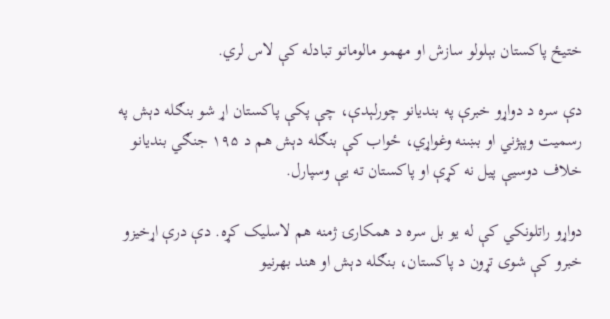ختیځ پاکستان بېلولو سازش او مهمو مالوماتو تبادله کې لاس لري.

دې سره د دواړو خبرې په بندیانو چورلېدې، چې پکې پاکستان اړ شو بنګله دېش په رسمیت وپېژني او بښنه وغواړي، ځواب کې بنګله دېش هم د ۱۹۵ جنګي بندیانو خلاف دوسیې پیل نه کړې او پاکستان ته یې وسپارل.

دواړو راتلونکي کې له یو بل سره د همکارۍ ژمنه هم لاسلیک کړه. دې درې اړخیزو خبرو کې شوی تړون د پاکستان، بنګله دېش او هند بهرنیو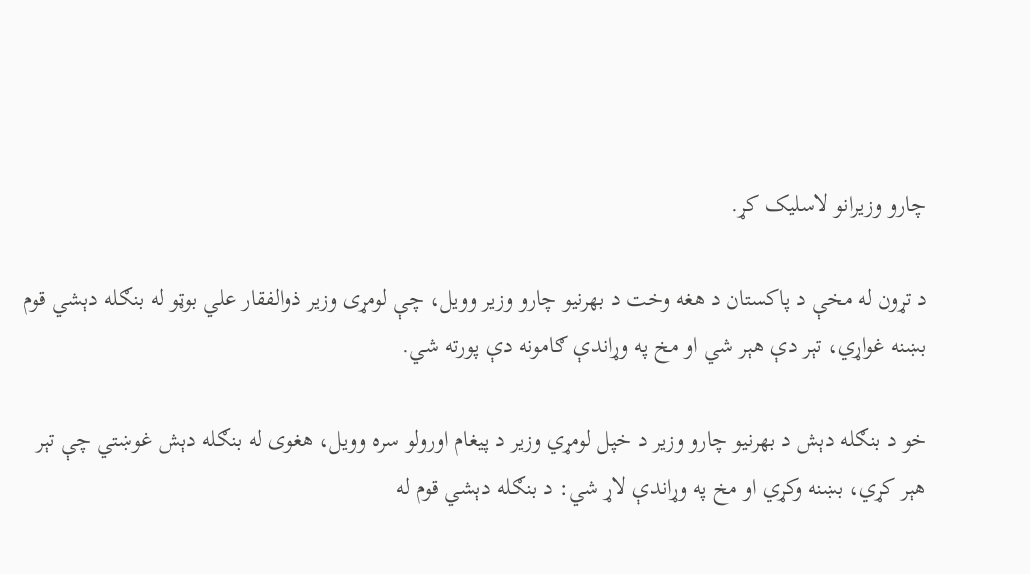چارو وزیرانو لاسلیک کړ.

د تړون له مخې د پاکستان د هغه وخت د بهرنیو چارو وزیر وویل، چې لومړی وزیر ذوالفقار علي بوټو له بنګله دېشي قوم بښنه غواړي، تېر دې هېر شي او مخ په وړاندې ګامونه دې پورته شي.

خو د بنګله دېش د بهرنیو چارو وزیر د خپل لومړي وزیر د پیغام اورولو سره وویل، هغوی له بنګله دېش غوښتي چې تېر هېر کړي، بښنه وکړي او مخ په وړاندې لاړ شي: د بنګله دېشي قوم له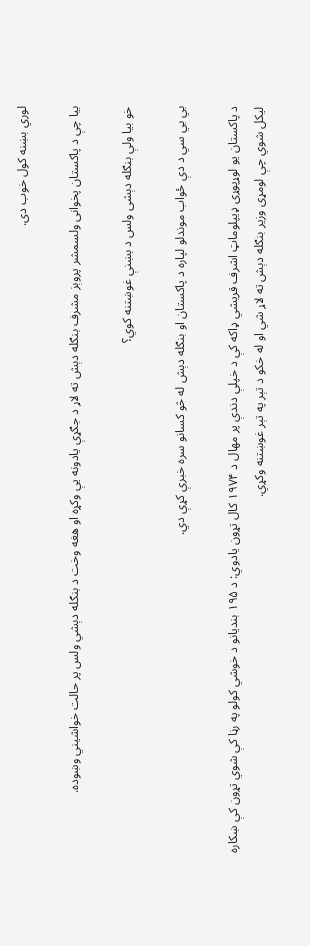لوري بښنه کول خوب دی.

بیا چې د پاکستان پخوانی ولسمشر پروېز مشرف بنګله دېش ته لاړ د جګړې یادونه یې وکړه او هغه وخت د بنګله دېشي ولس پر حالت خواشیني وښوده.

خو بیا ولې بنګله دېشی ولس د بښنې غوښتنه کوي؟

بي بي سي د دې ځواب موندلو لپاره د پاکستان او بنګله دېش له څو کسانو سره خبرې کړې دي.

د پاکستان یو لوړپوړی ډيپلوماټ اشرف قریشي ډاکه کې د خپلې دندې پر مهال د ۱۹۷۴ کال تړون یادوي: د ۱۹۵ بندیانو د خوشي کولو په رڼا کې شوي تړون کې ښکاره لیکل شوي چې لومړی وزیر بنګله دېش ته لاړ شي او له خکو د تېر په تېر غوښتنه وکړي.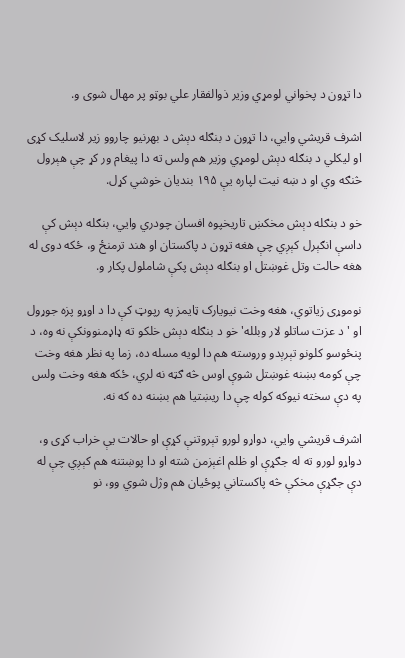دا تړون د پخواني لومړي وزیر ذوالفقار علي بوټو پر مهال شوی و.

اشرف قریشي وايي، دا تړون د بنګله دېش د بهرنیو چاروو زیر لاسلیک کړی او لیکلي د بنګله دېش لومړي وزیر هم ولس ته دا پیغام ور کړ چې هېرول څنګه وي او د ښه نیت لپاره یې ۱۹۵ بندیان خوشي کړل.

خو د بنګله دېش مخکښ تاریخپوه افسان چودري وايي، بنګله دېش کې داسې انګېرل کېږي چې هغه تړون د پاکستان او هند ترمنځ و، ځکه دوی له هغه حالت وتل غوښتل او بنګله دېش پکې شاملول پکار و.

نوموړی زیاتوي، هغه وخت نیویارک ټایمز په رپوټ کې دا د اوړو پزه جوړول او 'د عزت ساتلو لار وبلله' خو د بنګله دېش خلکو ته ډاډمنوونکې نه وه، د پنځوسو کلونو تېرېدو وروسته هم دا لویه مسله ده، زما په نظر هغه وخت چې کومه بښنه غوښتل شوې اوس څه ګټه نه لري، ځکه هغه وخت ولس په دې سخته نیوکه کوله چې دا ریښتیا هم بښنه ده که نه.

اشرف قریشي وايي، دواړو لورو تېروتنې کړې او حالات یې خراب کړی و، دواړو لورو ته له جګړې او ظلم اغېزمن شته او دا پوښتنه هم کېږي چې له دې جګړې مخکې څه پاکستاني پوځیان هم وژل شوي وو، نو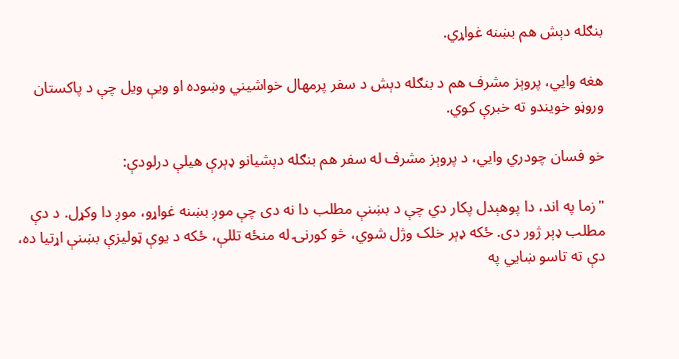بنګله دېش هم بښنه غواړي.

هغه وايي، پروېز مشرف هم د بنګله دېش د سفر پرمهال خواشیني وښوده او ویې ویل چې د پاکستان وروڼو خویندو ته خبرې کوي.

خو فسان چودري وايي، د پروېز مشرف له سفر هم بنګله دېشیانو ډېرې هیلې درلودې:

"زما په اند، دا پوهېدل پکار دي چې د بښنې مطلب دا نه دی چې موږ بښنه غواړو، موږ دا وکړل. د دې مطلب ډېر ژور دی. ځکه ډېر خلک وژل شوي، څو کورنۍ له منځه تللې، ځکه د یوې ټولیزې بښنې اړتیا ده، دې ته تاسو ښايي په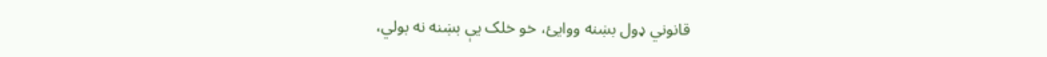قانوني ډول بښنه ووایئ، خو خلک یې بښنه نه بولي،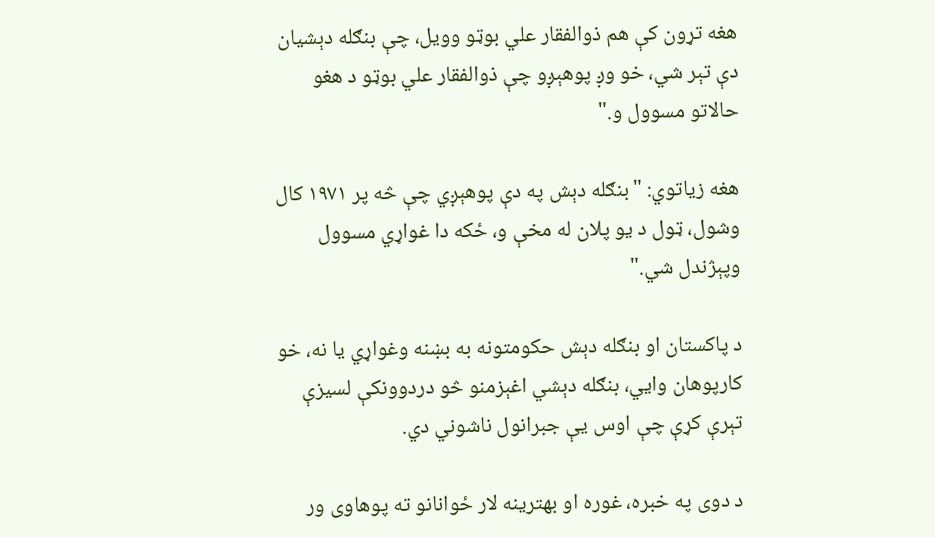هغه تړون کې هم ذوالفقار علي بوټو وویل، چې بنګله دېشیان دې تېر شي، خو وږ پوهېږو چې ذوالفقار علي بوټو د هغو حالاتو مسوول و."

هغه زیاتوي: "بنګله دېش په دې پوهېږي چې څه پر ۱۹۷۱ کال وشول، ټول د یو پلان له مخې و، ځکه دا غواړي مسوول وپېژندل شي."

د پاکستان او بنګله دېش حکومتونه به بښنه وغواړي یا نه، خو کارپوهان وايي، بنګله دېشي اغېزمنو څو دردوونکې لسیزې تېرې کړې چې اوس یې جبرانول ناشوني دي.

د دوی په خبره، غوره او بهترینه لار ځوانانو ته پوهاوی ور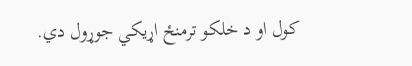کول او د خلکو ترمنځ اړیکي جوړول دي.